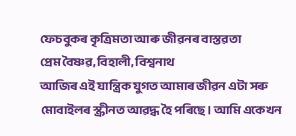ফেচবুকৰ কৃত্ৰিমতা আৰু জীৱনৰ বাস্তৱতা
প্ৰেম বৈষ্ণৱ,বিহালী, বিশ্বনাথ
আজিৰ এই যান্ত্ৰিক যুগত আমাৰ জীৱন এটা সৰু মোবাইলৰ স্ক্ৰীনত আৱদ্ধ হৈ পৰিছে। আমি একেখন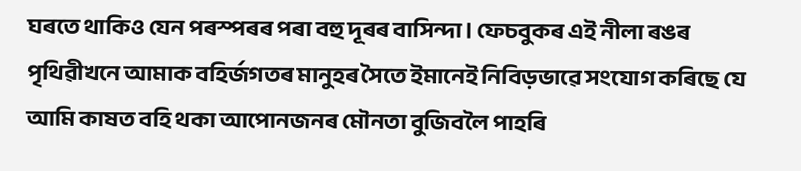ঘৰতে থাকিও যেন পৰস্পৰৰ পৰা বহু দূৰৰ বাসিন্দা। ফেচবুকৰ এই নীলা ৰঙৰ পৃথিৱীখনে আমাক বহিৰ্জগতৰ মানুহৰ সৈতে ইমানেই নিবিড়ভাৱে সংযোগ কৰিছে যে আমি কাষত বহি থকা আপোনজনৰ মৌনতা বুজিবলৈ পাহৰি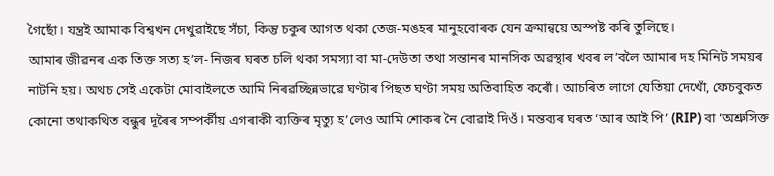গৈছোঁ। যন্ত্ৰই আমাক বিশ্বখন দেখুৱাইছে সঁচা, কিন্তু চকুৰ আগত থকা তেজ-মঙহৰ মানুহবোৰক যেন ক্ৰমান্বয়ে অস্পষ্ট কৰি তুলিছে।
আমাৰ জীৱনৰ এক তিক্ত সত্য হ’ল- নিজৰ ঘৰত চলি থকা সমস্যা বা মা-দেউতা তথা সন্তানৰ মানসিক অৱস্থাৰ খবৰ ল’বলৈ আমাৰ দহ মিনিট সময়ৰ নাটনি হয়। অথচ সেই একেটা মোবাইলতে আমি নিৰৱচ্ছিন্নভাৱে ঘণ্টাৰ পিছত ঘণ্টা সময় অতিবাহিত কৰোঁ। আচৰিত লাগে যেতিয়া দেখোঁ, ফেচবুকত কোনো তথাকথিত বন্ধুৰ দূৰৈৰ সম্পৰ্কীয় এগৰাকী ব্যক্তিৰ মৃত্যু হ’লেও আমি শোকৰ নৈ বোৱাই দিওঁ। মন্তব্যৰ ঘৰত ‘আৰ আই পি’ (RIP) বা ‘অশ্ৰুসিক্ত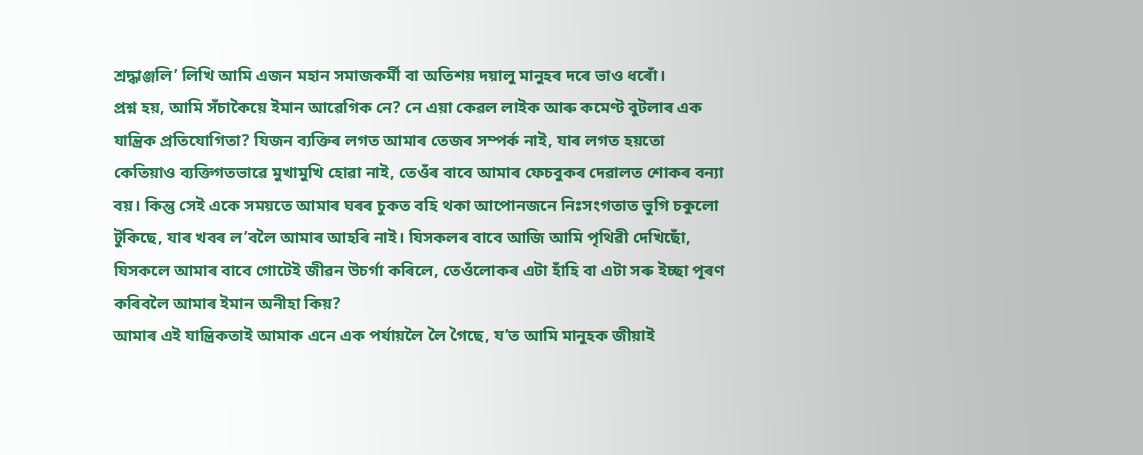শ্ৰদ্ধাঞ্জলি’ লিখি আমি এজন মহান সমাজকৰ্মী বা অতিশয় দয়ালু মানুহৰ দৰে ভাও ধৰোঁ।
প্ৰশ্ন হয়, আমি সঁচাকৈয়ে ইমান আৱেগিক নে? নে এয়া কেৱল লাইক আৰু কমেণ্ট বুটলাৰ এক যান্ত্ৰিক প্ৰতিযোগিতা? যিজন ব্যক্তিৰ লগত আমাৰ তেজৰ সম্পৰ্ক নাই, যাৰ লগত হয়তো কেতিয়াও ব্যক্তিগতভাৱে মুখামুখি হোৱা নাই, তেওঁৰ বাবে আমাৰ ফেচবুকৰ দেৱালত শোকৰ বন্যা বয়। কিন্তু সেই একে সময়তে আমাৰ ঘৰৰ চুকত বহি থকা আপোনজনে নিঃসংগতাত ভুগি চকুলো টুকিছে, যাৰ খবৰ ল’বলৈ আমাৰ আহৰি নাই। যিসকলৰ বাবে আজি আমি পৃথিৱী দেখিছোঁ, যিসকলে আমাৰ বাবে গোটেই জীৱন উচৰ্গা কৰিলে, তেওঁলোকৰ এটা হাঁহি বা এটা সৰু ইচ্ছা পূৰণ কৰিবলৈ আমাৰ ইমান অনীহা কিয়?
আমাৰ এই যান্ত্ৰিকতাই আমাক এনে এক পৰ্যায়লৈ লৈ গৈছে, য’ত আমি মানুহক জীয়াই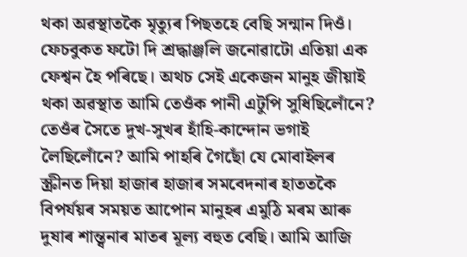থকা অৱস্থাতকৈ মৃত্যুৰ পিছতহে বেছি সন্মান দিওঁ। ফেচবুকত ফটো দি শ্ৰদ্ধাঞ্জলি জনোৱাটো এতিয়া এক ফেশ্বন হৈ পৰিছে। অথচ সেই একেজন মানুহ জীয়াই থকা অৱস্থাত আমি তেওঁক পানী এটুপি সুধিছিলোঁনে? তেওঁৰ সৈতে দুখ-সুখৰ হাঁহি-কান্দোন ভগাই লৈছিলোঁনে? আমি পাহৰি গৈছোঁ যে মোবাইলৰ স্ক্ৰীনত দিয়া হাজাৰ হাজাৰ সমবেদনাৰ হাততকৈ বিপৰ্যয়ৰ সময়ত আপোন মানুহৰ এমুঠি মৰম আৰু দুষাৰ শান্ত্বনাৰ মাতৰ মূল্য বহুত বেছি। আমি আজি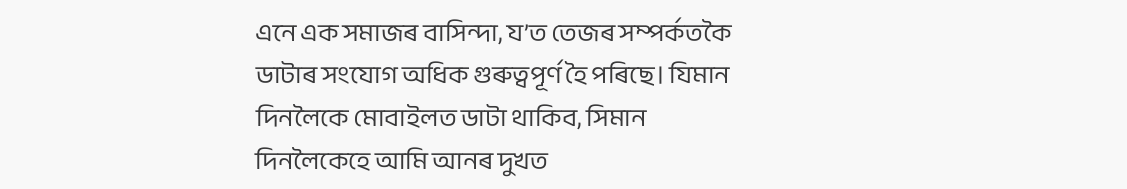এনে এক সমাজৰ বাসিন্দা, য’ত তেজৰ সম্পৰ্কতকৈ ডাটাৰ সংযোগ অধিক গুৰুত্বপূৰ্ণ হৈ পৰিছে। যিমান দিনলৈকে মোবাইলত ডাটা থাকিব, সিমান দিনলৈকেহে আমি আনৰ দুখত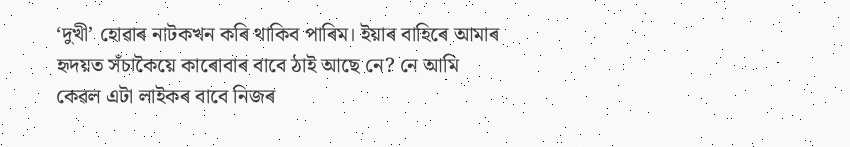‘দুখী’ হোৱাৰ নাটকখন কৰি থাকিব পাৰিম। ইয়াৰ বাহিৰে আমাৰ হৃদয়ত সঁচাকৈয়ে কাৰোবাৰ বাবে ঠাই আছে নে? নে আমি কেৱল এটা লাইকৰ বাবে নিজৰ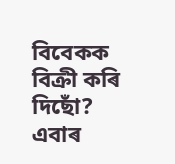বিবেকক বিক্ৰী কৰি দিছোঁ? এবাৰ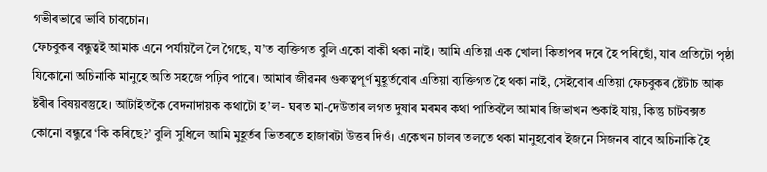গভীৰভাৱে ভাবি চাবচোন।
ফেচবুকৰ বন্ধুত্বই আমাক এনে পৰ্যায়লৈ লৈ গৈছে, য’ত ব্যক্তিগত বুলি একো বাকী থকা নাই। আমি এতিয়া এক খোলা কিতাপৰ দৰে হৈ পৰিছোঁ, যাৰ প্ৰতিটো পৃষ্ঠা যিকোনো অচিনাকি মানুহে অতি সহজে পঢ়িব পাৰে। আমাৰ জীৱনৰ গুৰুত্বপূৰ্ণ মুহূৰ্তবোৰ এতিয়া ব্যক্তিগত হৈ থকা নাই, সেইবোৰ এতিয়া ফেচবুকৰ ষ্টেটাচ আৰু ষ্টৰীৰ বিষয়বস্তুহে। আটাইতকৈ বেদনাদায়ক কথাটো হ’ল- ঘৰত মা-দেউতাৰ লগত দুষাৰ মৰমৰ কথা পাতিবলৈ আমাৰ জিভাখন শুকাই যায়, কিন্তু চাটবক্সত কোনো বন্ধুৱে ‘কি কৰিছে?’ বুলি সুধিলে আমি মুহূৰ্তৰ ভিতৰতে হাজাৰটা উত্তৰ দিওঁ। একেখন চালৰ তলতে থকা মানুহবোৰ ইজনে সিজনৰ বাবে অচিনাকি হৈ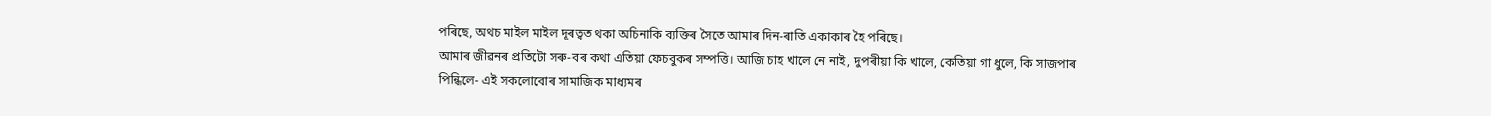পৰিছে, অথচ মাইল মাইল দূৰত্বত থকা অচিনাকি ব্যক্তিৰ সৈতে আমাৰ দিন-ৰাতি একাকাৰ হৈ পৰিছে।
আমাৰ জীৱনৰ প্ৰতিটো সৰু-বৰ কথা এতিয়া ফেচবুকৰ সম্পত্তি। আজি চাহ খালে নে নাই, দুপৰীয়া কি খালে, কেতিয়া গা ধুলে, কি সাজপাৰ পিন্ধিলে- এই সকলোবোৰ সামাজিক মাধ্যমৰ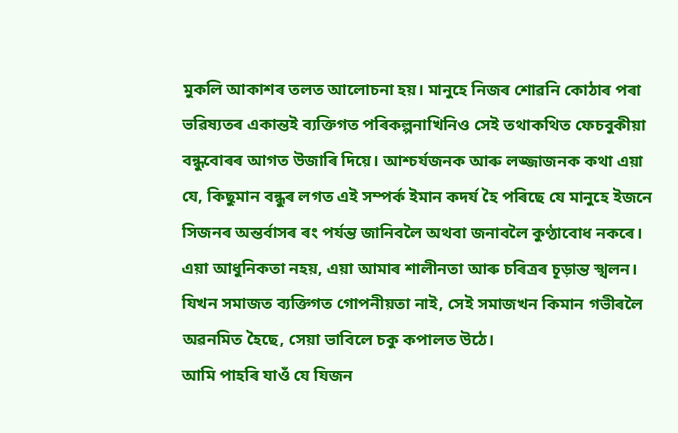মুকলি আকাশৰ তলত আলোচনা হয়। মানুহে নিজৰ শোৱনি কোঠাৰ পৰা ভৱিষ্যতৰ একান্তই ব্যক্তিগত পৰিকল্পনাখিনিও সেই তথাকথিত ফেচবুকীয়া বন্ধুবোৰৰ আগত উজাৰি দিয়ে। আশ্চৰ্যজনক আৰু লজ্জাজনক কথা এয়া যে, কিছুমান বন্ধুৰ লগত এই সম্পৰ্ক ইমান কদৰ্য হৈ পৰিছে যে মানুহে ইজনে সিজনৰ অন্তৰ্বাসৰ ৰং পৰ্যন্ত জানিবলৈ অথবা জনাবলৈ কুণ্ঠাবোধ নকৰে। এয়া আধুনিকতা নহয়, এয়া আমাৰ শালীনতা আৰু চৰিত্ৰৰ চূড়ান্ত স্খলন। যিখন সমাজত ব্যক্তিগত গোপনীয়তা নাই, সেই সমাজখন কিমান গভীৰলৈ অৱনমিত হৈছে, সেয়া ভাবিলে চকু কপালত উঠে।
আমি পাহৰি যাওঁ যে যিজন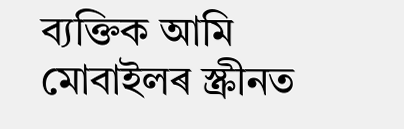ব্যক্তিক আমি মোবাইলৰ স্ক্ৰীনত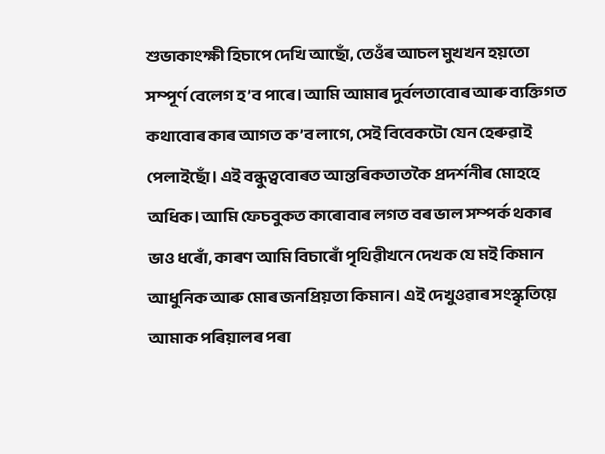শুভাকাংক্ষী হিচাপে দেখি আছোঁ, তেওঁৰ আচল মুখখন হয়তো সম্পূৰ্ণ বেলেগ হ’ব পাৰে। আমি আমাৰ দুৰ্বলতাবোৰ আৰু ব্যক্তিগত কথাবোৰ কাৰ আগত ক’ব লাগে, সেই বিবেকটো যেন হেৰুৱাই পেলাইছোঁ। এই বন্ধুত্ববোৰত আন্তৰিকতাতকৈ প্ৰদৰ্শনীৰ মোহহে অধিক। আমি ফেচবুকত কাৰোবাৰ লগত বৰ ভাল সম্পৰ্ক থকাৰ ভাও ধৰোঁ, কাৰণ আমি বিচাৰোঁ পৃথিৱীখনে দেখক যে মই কিমান আধুনিক আৰু মোৰ জনপ্ৰিয়তা কিমান। এই দেখুওৱাৰ সংস্কৃতিয়ে আমাক পৰিয়ালৰ পৰা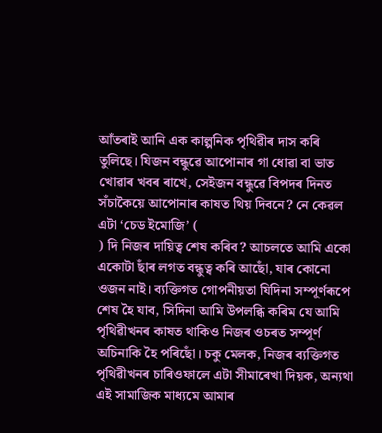আঁতৰাই আনি এক কাল্পনিক পৃথিৱীৰ দাস কৰি তুলিছে। যিজন বন্ধুৱে আপোনাৰ গা ধোৱা বা ভাত খোৱাৰ খবৰ ৰাখে, সেইজন বন্ধুৱে বিপদৰ দিনত সঁচাকৈয়ে আপোনাৰ কাষত থিয় দিবনে? নে কেৱল এটা ‘চেড ইমোজি’ (
) দি নিজৰ দায়িত্ব শেষ কৰিব? আচলতে আমি একো একোটা ছাঁৰ লগত বন্ধুত্ব কৰি আছোঁ, যাৰ কোনো ওজন নাই। ব্যক্তিগত গোপনীয়তা যিদিনা সম্পূৰ্ণৰূপে শেষ হৈ যাব, সিদিনা আমি উপলব্ধি কৰিম যে আমি পৃথিৱীখনৰ কাষত থাকিও নিজৰ ওচৰত সম্পূৰ্ণ অচিনাকি হৈ পৰিছোঁ। চকু মেলক, নিজৰ ব্যক্তিগত পৃথিৱীখনৰ চাৰিওফালে এটা সীমাৰেখা দিয়ক, অন্যথা এই সামাজিক মাধ্যমে আমাৰ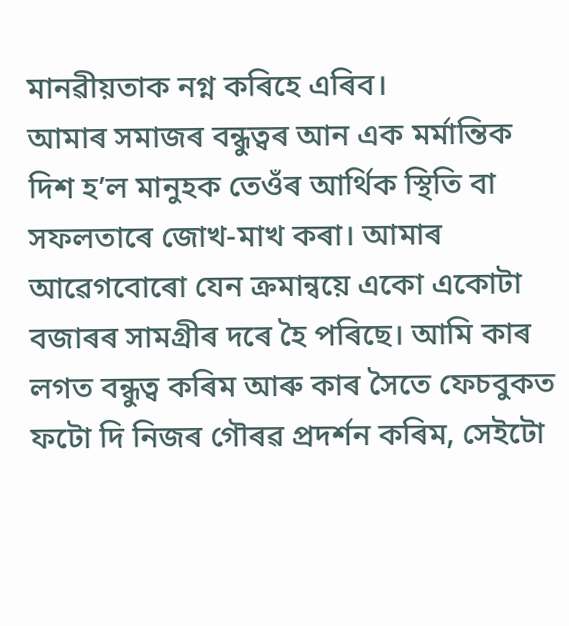মানৱীয়তাক নগ্ন কৰিহে এৰিব।
আমাৰ সমাজৰ বন্ধুত্বৰ আন এক মৰ্মান্তিক দিশ হ’ল মানুহক তেওঁৰ আৰ্থিক স্থিতি বা সফলতাৰে জোখ-মাখ কৰা। আমাৰ আৱেগবোৰো যেন ক্ৰমান্বয়ে একো একোটা বজাৰৰ সামগ্ৰীৰ দৰে হৈ পৰিছে। আমি কাৰ লগত বন্ধুত্ব কৰিম আৰু কাৰ সৈতে ফেচবুকত ফটো দি নিজৰ গৌৰৱ প্ৰদৰ্শন কৰিম, সেইটো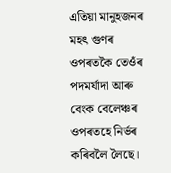এতিয়া মানুহজনৰ মহৎ গুণৰ ওপৰতকৈ তেওঁৰ পদমৰ্যাদা আৰু বেংক বেলেঞ্চৰ ওপৰতহে নিৰ্ভৰ কৰিবলৈ লৈছে।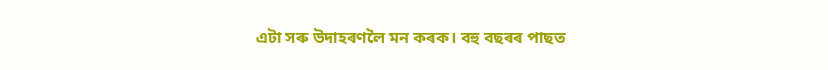এটা সৰু উদাহৰণলৈ মন কৰক। বহু বছৰৰ পাছত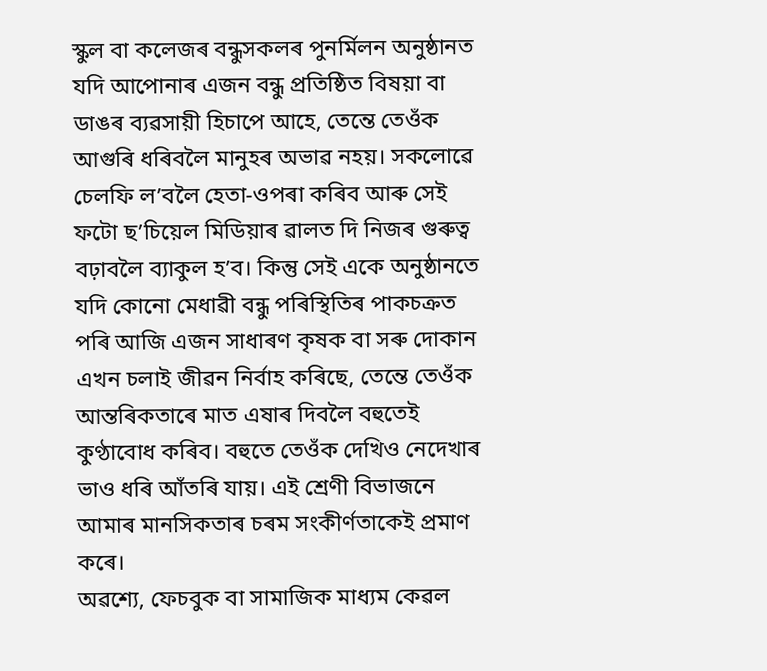স্কুল বা কলেজৰ বন্ধুসকলৰ পুনৰ্মিলন অনুষ্ঠানত যদি আপোনাৰ এজন বন্ধু প্ৰতিষ্ঠিত বিষয়া বা ডাঙৰ ব্যৱসায়ী হিচাপে আহে, তেন্তে তেওঁক আগুৰি ধৰিবলৈ মানুহৰ অভাৱ নহয়। সকলোৱে চেলফি ল’বলৈ হেতা-ওপৰা কৰিব আৰু সেই ফটো ছ’চিয়েল মিডিয়াৰ ৱালত দি নিজৰ গুৰুত্ব বঢ়াবলৈ ব্যাকুল হ’ব। কিন্তু সেই একে অনুষ্ঠানতে যদি কোনো মেধাৱী বন্ধু পৰিস্থিতিৰ পাকচক্ৰত পৰি আজি এজন সাধাৰণ কৃষক বা সৰু দোকান এখন চলাই জীৱন নিৰ্বাহ কৰিছে, তেন্তে তেওঁক আন্তৰিকতাৰে মাত এষাৰ দিবলৈ বহুতেই কুণ্ঠাবোধ কৰিব। বহুতে তেওঁক দেখিও নেদেখাৰ ভাও ধৰি আঁতৰি যায়। এই শ্ৰেণী বিভাজনে আমাৰ মানসিকতাৰ চৰম সংকীৰ্ণতাকেই প্ৰমাণ কৰে।
অৱশ্যে, ফেচবুক বা সামাজিক মাধ্যম কেৱল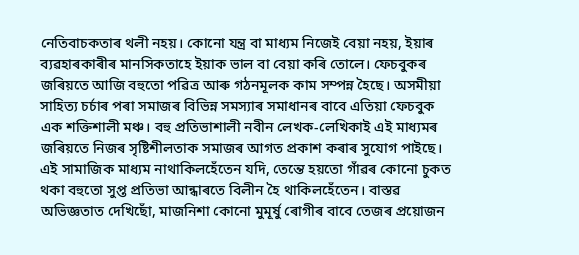নেতিবাচকতাৰ থলী নহয়। কোনো যন্ত্ৰ বা মাধ্যম নিজেই বেয়া নহয়, ইয়াৰ ব্যৱহাৰকাৰীৰ মানসিকতাহে ইয়াক ভাল বা বেয়া কৰি তোলে। ফেচবুকৰ জৰিয়তে আজি বহুতো পৱিত্ৰ আৰু গঠনমূলক কাম সম্পন্ন হৈছে। অসমীয়া সাহিত্য চৰ্চাৰ পৰা সমাজৰ বিভিন্ন সমস্যাৰ সমাধানৰ বাবে এতিয়া ফেচবুক এক শক্তিশালী মঞ্চ। বহু প্ৰতিভাশালী নবীন লেখক-লেখিকাই এই মাধ্যমৰ জৰিয়তে নিজৰ সৃষ্টিশীলতাক সমাজৰ আগত প্ৰকাশ কৰাৰ সুযোগ পাইছে। এই সামাজিক মাধ্যম নাথাকিলহেঁতেন যদি, তেন্তে হয়তো গাঁৱৰ কোনো চুকত থকা বহুতো সুপ্ত প্ৰতিভা আন্ধাৰতে বিলীন হৈ থাকিলহেঁতেন। বাস্তৱ অভিজ্ঞতাত দেখিছোঁ, মাজনিশা কোনো মুমূৰ্ষু ৰোগীৰ বাবে তেজৰ প্ৰয়োজন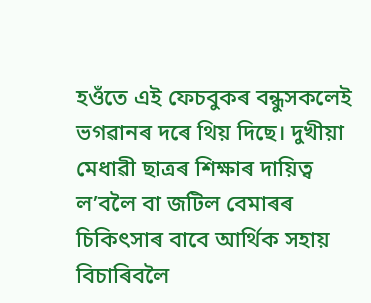হওঁতে এই ফেচবুকৰ বন্ধুসকলেই ভগৱানৰ দৰে থিয় দিছে। দুখীয়া মেধাৱী ছাত্ৰৰ শিক্ষাৰ দায়িত্ব ল’বলৈ বা জটিল বেমাৰৰ চিকিৎসাৰ বাবে আৰ্থিক সহায় বিচাৰিবলৈ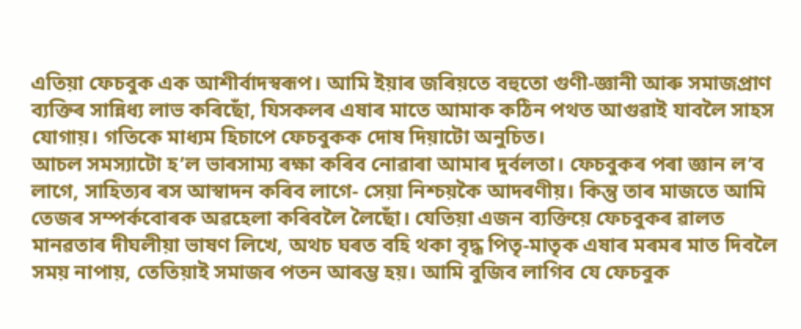এতিয়া ফেচবুক এক আশীৰ্বাদস্বৰূপ। আমি ইয়াৰ জৰিয়তে বহুতো গুণী-জ্ঞানী আৰু সমাজপ্ৰাণ ব্যক্তিৰ সান্নিধ্য লাভ কৰিছোঁ, যিসকলৰ এষাৰ মাতে আমাক কঠিন পথত আগুৱাই যাবলৈ সাহস যোগায়। গতিকে মাধ্যম হিচাপে ফেচবুকক দোষ দিয়াটো অনুচিত।
আচল সমস্যাটো হ’ল ভাৰসাম্য ৰক্ষা কৰিব নোৱাৰা আমাৰ দুৰ্বলতা। ফেচবুকৰ পৰা জ্ঞান ল’ব লাগে, সাহিত্যৰ ৰস আস্বাদন কৰিব লাগে- সেয়া নিশ্চয়কৈ আদৰণীয়। কিন্তু তাৰ মাজতে আমি তেজৰ সম্পৰ্কবোৰক অৱহেলা কৰিবলৈ লৈছোঁ। যেতিয়া এজন ব্যক্তিয়ে ফেচবুকৰ ৱালত মানৱতাৰ দীঘলীয়া ভাষণ লিখে, অথচ ঘৰত বহি থকা বৃদ্ধ পিতৃ-মাতৃক এষাৰ মৰমৰ মাত দিবলৈ সময় নাপায়, তেতিয়াই সমাজৰ পতন আৰম্ভ হয়। আমি বুজিব লাগিব যে ফেচবুক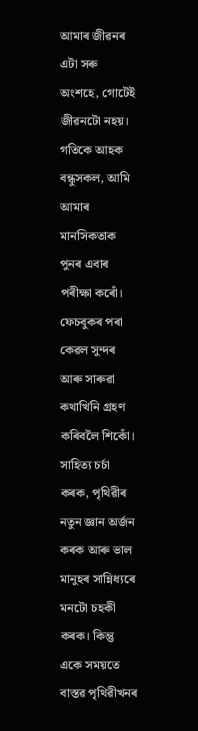আমাৰ জীৱনৰ এটা সৰু অংশহে, গোটেই জীৱনটো নহয়।
গতিকে আহক বন্ধুসকল, আমি আমাৰ মানসিকতাক পুনৰ এবাৰ পৰীক্ষা কৰোঁ। ফেচবুকৰ পৰা কেৱল সুন্দৰ আৰু সাৰুৱা কথাখিনি গ্ৰহণ কৰিবলৈ শিকোঁ। সাহিত্য চৰ্চা কৰক, পৃথিৱীৰ নতুন জ্ঞান অৰ্জন কৰক আৰু ভাল মানুহৰ সান্নিধ্যৰে মনটো চহকী কৰক। কিন্তু একে সময়তে বাস্তৱ পৃথিৱীখনৰ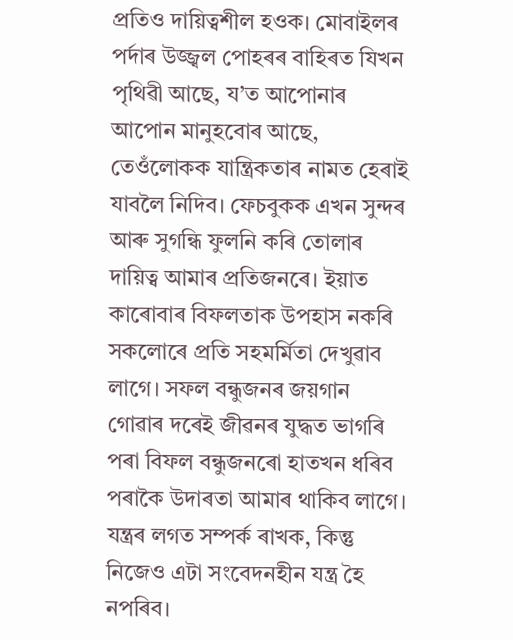প্ৰতিও দায়িত্বশীল হওক। মোবাইলৰ পৰ্দাৰ উজ্জ্বল পোহৰৰ বাহিৰত যিখন পৃথিৱী আছে, য’ত আপোনাৰ আপোন মানুহবোৰ আছে, তেওঁলোকক যান্ত্ৰিকতাৰ নামত হেৰাই যাবলৈ নিদিব। ফেচবুকক এখন সুন্দৰ আৰু সুগন্ধি ফুলনি কৰি তোলাৰ দায়িত্ব আমাৰ প্ৰতিজনৰে। ইয়াত কাৰোবাৰ বিফলতাক উপহাস নকৰি সকলোৰে প্ৰতি সহমৰ্মিতা দেখুৱাব লাগে। সফল বন্ধুজনৰ জয়গান গোৱাৰ দৰেই জীৱনৰ যুদ্ধত ভাগৰি পৰা বিফল বন্ধুজনৰো হাতখন ধৰিব পৰাকৈ উদাৰতা আমাৰ থাকিব লাগে। যন্ত্ৰৰ লগত সম্পৰ্ক ৰাখক, কিন্তু নিজেও এটা সংবেদনহীন যন্ত্ৰ হৈ নপৰিব।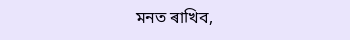মনত ৰাখিব,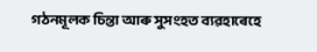গঠনমূলক চিন্তা আৰু সুসংহত ব্যৱহাৰেহে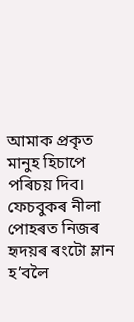আমাক প্ৰকৃত মানুহ হিচাপে পৰিচয় দিব। ফেচবুকৰ নীলা পোহৰত নিজৰ হৃদয়ৰ ৰংটো ম্লান হ’বলৈ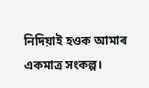নিদিয়াই হওক আমাৰ একমাত্ৰ সংকল্প।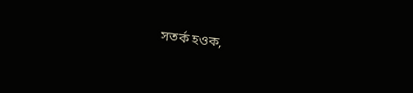সতৰ্ক হওক,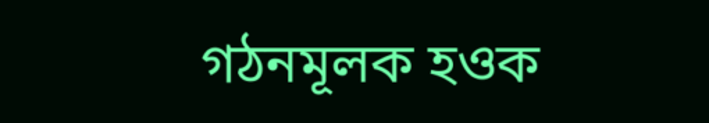গঠনমূলক হওক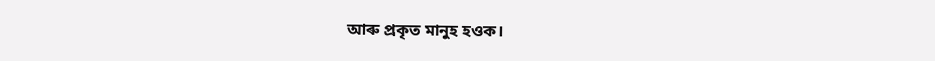আৰু প্ৰকৃত মানুহ হওক।